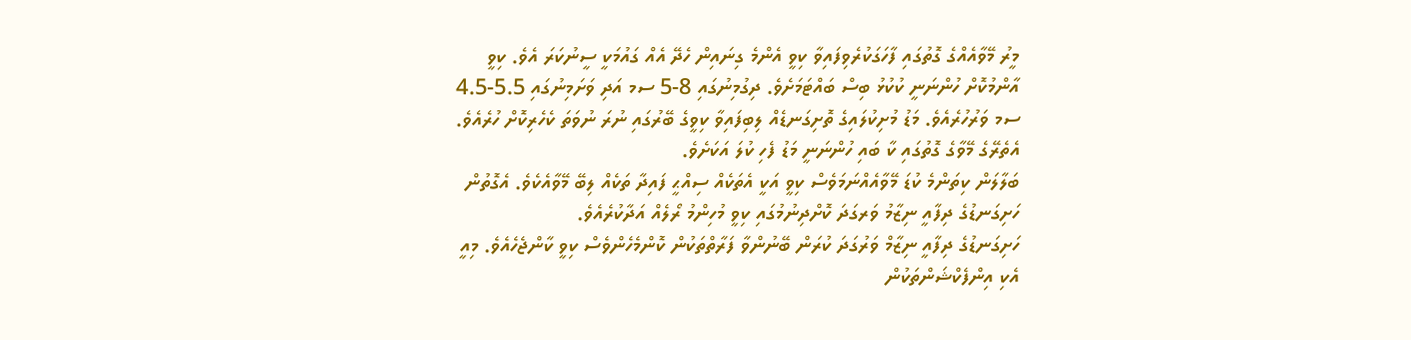މީރު މޭވާއެއްގެ ގޮތުގައި ފާހަގަކުރެވިފައިވާ ކިވީ އެންމެ ގިނައިން ހެދޭ އެއް ގައުމަކީ ސީނުކަރަ އެވެ. ކިވީ އާންމުކޮށް ހުންނަނީ ކުކުޅު ބިސް ބައްޓަމަށެވެ. ދިގުމިނުގައި 8-5 ސމ އަދި ވަށަމިނުގައި 5.5-4.5 ސމ ވަރުހުރެއެވެ. މަޑު މުށިކުލައިގެ ތޮށިގަނޑެއް ލިބިފައިވާ ކިވީގެ ބޭރުގައި ނުރަ ނުވަތަ ކެހެރިކޮށް ހުރެއެވެ. އެތެރޭގެ މޭވާގެ ގޮތުގައި ކާ ބައި ހުންނަނީ މަޑު ފެހި ކުލަ އަކަށެވެ.
ބަލާލަން ކިތަންމެ ކުޑަ މޭވާއެއްނަމަވެސް ކިވީ އަކީ އެތަކެއް ސިއްޙީ ފައިދާ ތަކެއް ލިބޭ މޭވާއެކެވެ. އެގޮތުން ހަށިގަނޑުގެ ދިފާއީ ނިޒާމު ވަރގަދަ ކޮށްދިނުމުގައި ކިވީ މުހިންމު ރޯލެއް އަދާކުރެއެވެ.
ހަށިގަނޑުގެ ދިފާއީ ނިޒާމް ވަރުގަދަ ކުރަން ބޭނުންވާ ފަރާތްތަކުން ކޮންމެހެންވެސް ކިވީ ކާންޖެހެއެވެ. މިއީ އެކި އިންފެކްޝަންތަކުން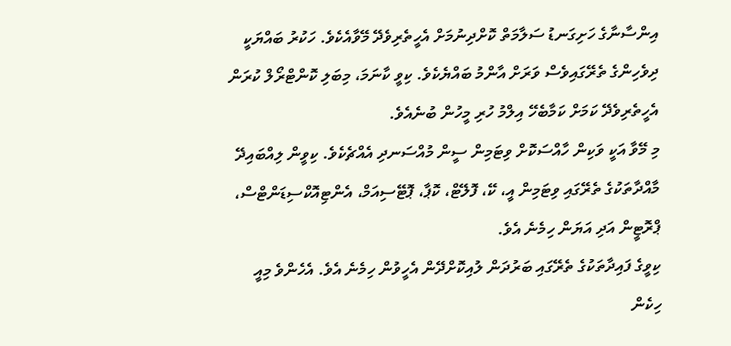އިންސާނާގެ ހަށިގަނޑު ސަލާމަތް ކޮށްދިނުމަށް އެހީތެރިވެދޭ މޭވާއެކެވެ. ހަކުރު ބައްޔަކީ ދިވެހިންގެ ތެރޭގައިވެސް ވަރަށް އާންމު ބައްޔެކެވެ. ކިވީ ކާނަމަ، މިބަލި ކޮންޓްރޯލް ކުރަން އެހީތެރިވެދޭ ކަމަށް ކަމާބެހޭ އިލްމު ހުރި މީހުން ބުނެއެވެ.
މި މޭވާ އަކީ ވަކިން ހާއްސަކޮށް ވިޓަމިން ސީން މުއްސަނދި އެއްޗެކެވެ. ކިވީން ލިއްބައިދޭ މާއްދާތަކުގެ ތެރޭގައި ވިޓަމިން އީ، ކޭ، ފޮލޭޓް، ކޮޕާ، ޕޮޓޭސިއަމް، އެންޓިއޮކްސިޑަންޓްސް، ޕްރޮޓީން އަދި އަޔަން ހިމެނެ އެވެ.
ކިވީގެ ފައިދާތަކުގެ ތެރޭގައި ބަރުދަން ލުއިކޮށްދޭން އެހީވުން ހިމެނެ އެވެ. އެހެންވެ މިއީ ހިކެން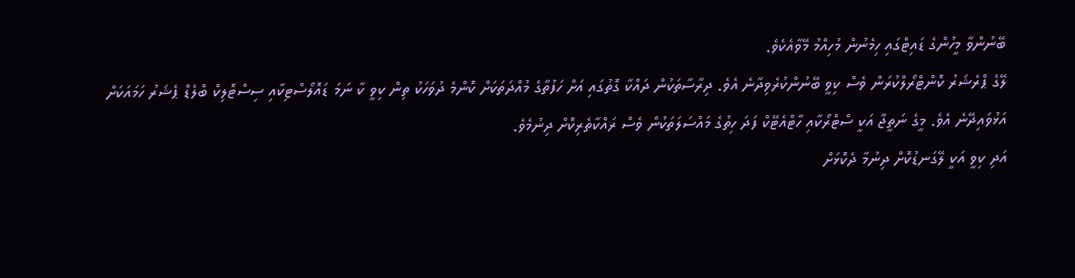ބޭނުންވާ މީހުންގެ ޑައިޓްގައި ހިމެނުން މުހިއްމު މޭވާއެކެވެ.
ލޭގެ ޕްރެޝަރު ކޮންޓްރޯލްކުރަން ވެސް ކިވީ ބޭނުންކުރެވިދާނެ އެވެ. ދިރާސާތަކުން ދައްކާ ގޮތުގައި އަށް ހަފުތާގެ މުއްދަތަކަށް ކޮންމެ ދުވަހަކު ތިން ކިވީ ކާ ނަމަ ޑައޮލޯސްޓިކާއި ސިސްޓޮލިކް ބްލެޑް ޕެޝަރު ހަމައަކަށް އަޅުވައިދޭނެ އެވެ. މީގެ ނަތީޖާ އަކީ ސްޓްރޯކާއި ހާޓްއެޓޭކް ފަދަ ހިތުގެ މައްސަލަތަކުން ވެސް ރައްކާތެރިކޮށް ދިނުމެވެ.
އަދި ކިވީ އަކީ ލޭގަނޑުކޮށް ދިނުމާ ދެކޮޅަށް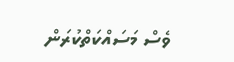ވެސް މަސައްކަތްކުރަން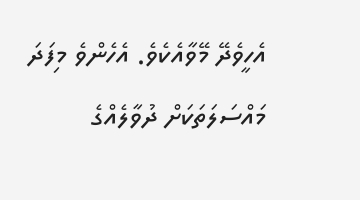އެހީވެދޭ މޭވާއެކެވެ. އެހެންވެ މިފަދަ މައްސަލަތަކަށް ދުވާލެއްގެ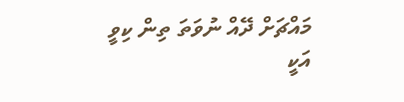މައްޗަށް ދޭއް ނުވަތަ ތިން ކިވީ އަކީ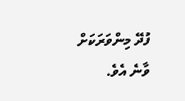ފުދޭ މިންވަރަކަށް ވާނެ އެވެ.